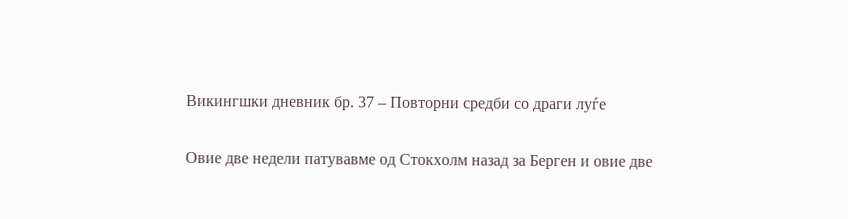Викингшки дневник бр. 37 – Повторни средби со драги луѓе

Овие две недели патувавме од Стокхолм назад за Берген и овие две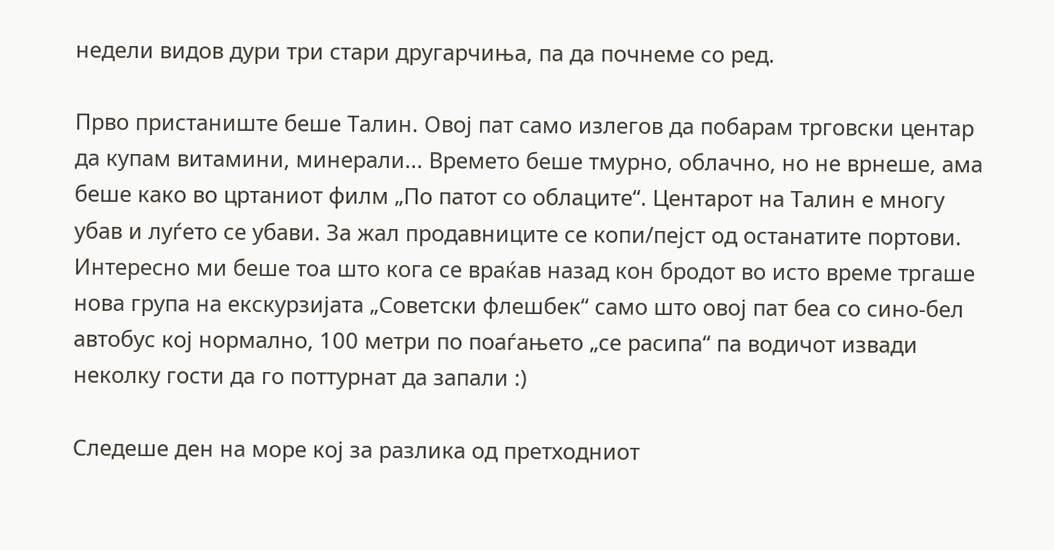недели видов дури три стари другарчиња, па да почнеме со ред.

Прво пристаниште беше Талин. Овој пат само излегов да побарам трговски центар да купам витамини, минерали... Времето беше тмурно, облачно, но не врнеше, ама беше како во цртаниот филм „По патот со облаците“. Центарот на Талин е многу убав и луѓето се убави. За жал продавниците се копи/пејст од останатите портови. Интересно ми беше тоа што кога се враќав назад кон бродот во исто време тргаше нова група на екскурзијата „Советски флешбек“ само што овој пат беа со сино-бел автобус кој нормално, 100 метри по поаѓањето „се расипа“ па водичот извади неколку гости да го поттурнат да запали :)

Следеше ден на море кој за разлика од претходниот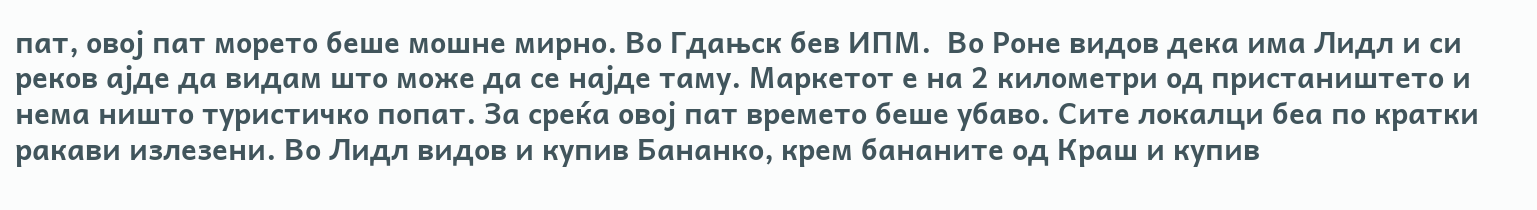пат, овој пат морето беше мошне мирно. Во Гдањск бев ИПМ.  Во Роне видов дека има Лидл и си реков ајде да видам што може да се најде таму. Маркетот е на 2 километри од пристаништето и нема ништо туристичко попат. За среќа овој пат времето беше убаво. Сите локалци беа по кратки ракави излезени. Во Лидл видов и купив Бананко, крем бананите од Краш и купив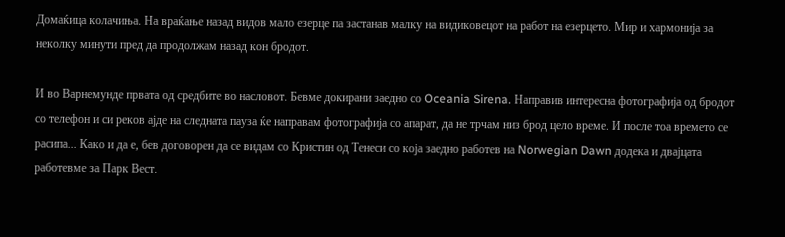Домаќица колачиња. На враќање назад видов мало езерце па застанав малку на видиковецот на работ на езерцето. Мир и хармонија за неколку минути пред да продолжам назад кон бродот.

И во Варнемунде првата од средбите во насловот. Бевме докирани заедно со Oceania Sirena. Направив интересна фотографија од бродот со телефон и си реков ајде на следната пауза ќе направам фотографија со апарат, да не трчам низ брод цело време. И после тоа времето се расипа... Како и да е, бев договорен да се видам со Кристин од Тенеси со која заедно работев на Norwegian Dawn додека и двајцата работевме за Парк Вест.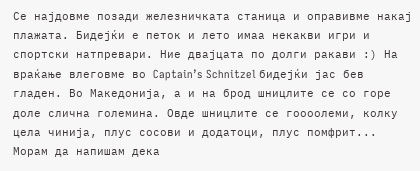Се најдовме позади железничката станица и оправивме накај плажата. Бидејќи е петок и лето имаа некакви игри и спортски натпревари. Ние двајцата по долги ракави :) На враќање влеговме во Captain’s Schnitzel бидејќи јас бев гладен. Во Македонија, а и на брод шницлите се со горе доле слична големина. Овде шницлите се гоооолеми, колку цела чинија, плус сосови и додатоци, плус помфрит...  Морам да напишам дека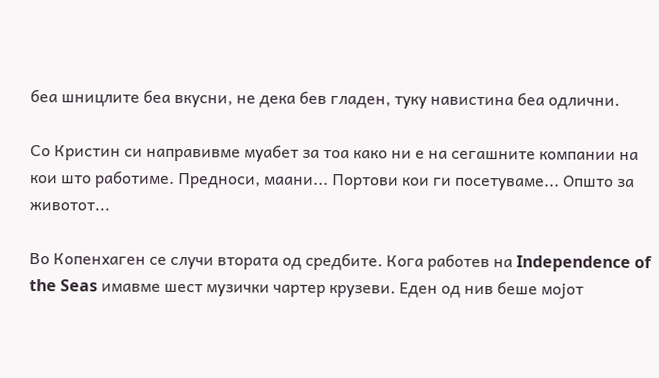беа шницлите беа вкусни, не дека бев гладен, туку навистина беа одлични.

Со Кристин си направивме муабет за тоа како ни е на сегашните компании на кои што работиме. Предноси, маани... Портови кои ги посетуваме... Општо за животот...

Во Копенхаген се случи втората од средбите. Кога работев на Independence of the Seas имавме шест музички чартер крузеви. Еден од нив беше мојот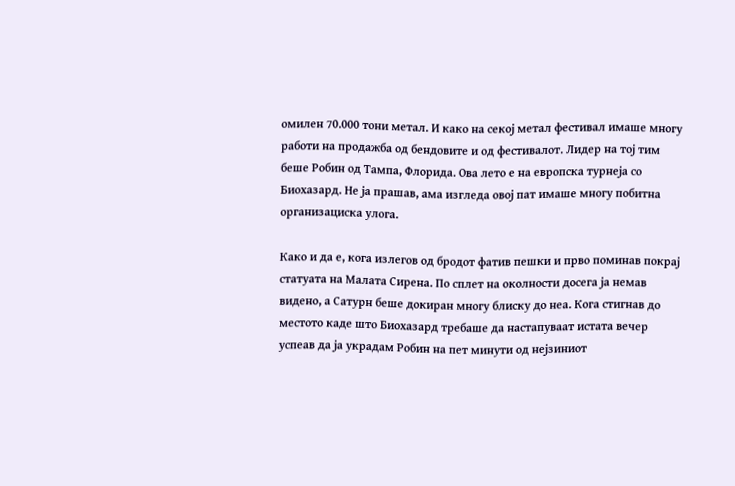омилен 70.000 тони метал. И како на секој метал фестивал имаше многу работи на продажба од бендовите и од фестивалот. Лидер на тој тим беше Робин од Тампа, Флорида. Ова лето е на европска турнеја со Биохазард. Не ја прашав, ама изгледа овој пат имаше многу побитна организациска улога.

Како и да е, кога излегов од бродот фатив пешки и прво поминав покрај статуата на Малата Сирена. По сплет на околности досега ја немав видено, а Сатурн беше докиран многу блиску до неа. Кога стигнав до местото каде што Биохазард требаше да настапуваат истата вечер успеав да ја украдам Робин на пет минути од нејзиниот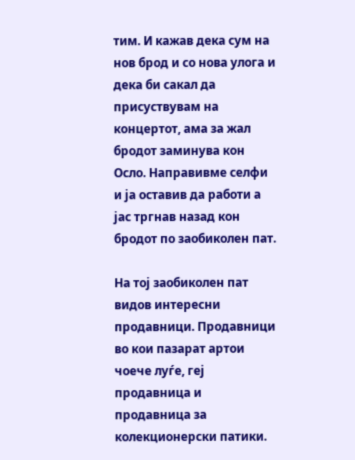тим. И кажав дека сум на нов брод и со нова улога и дека би сакал да присуствувам на концертот, ама за жал бродот заминува кон Осло. Направивме селфи и ја оставив да работи а јас тргнав назад кон бродот по заобиколен пат.

На тој заобиколен пат видов интересни продавници. Продавници во кои пазарат артои чоече луѓе, геј продавница и продавница за колекционерски патики.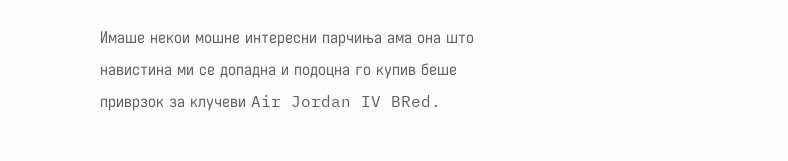Имаше некои мошне интересни парчиња ама она што навистина ми се допадна и подоцна го купив беше приврзок за клучеви Air Jordan IV BRed.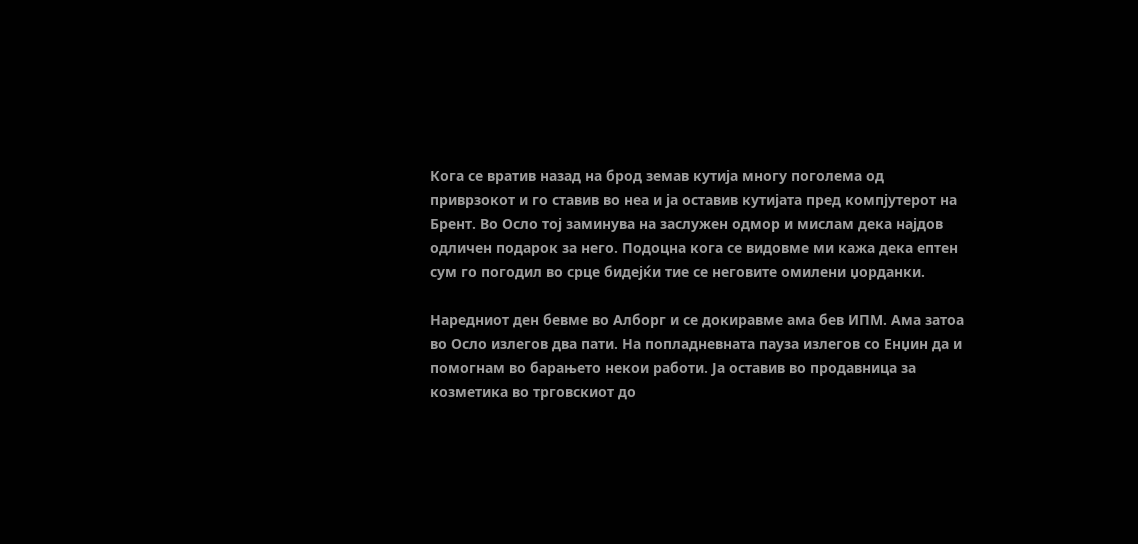Кога се вратив назад на брод земав кутија многу поголема од приврзокот и го ставив во неа и ја оставив кутијата пред компјутерот на Брент. Во Осло тој заминува на заслужен одмор и мислам дека најдов одличен подарок за него. Подоцна кога се видовме ми кажа дека ептен сум го погодил во срце бидејќи тие се неговите омилени џорданки.

Наредниот ден бевме во Алборг и се докиравме ама бев ИПМ. Ама затоа во Осло излегов два пати. На попладневната пауза излегов со Енџин да и помогнам во барањето некои работи. Ја оставив во продавница за козметика во трговскиот до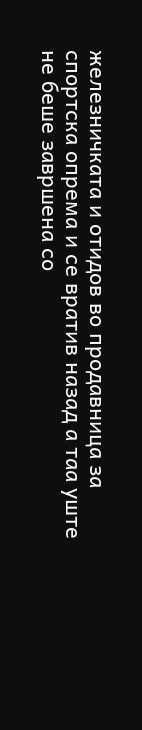железничката и отидов во продавница за спортска опрема и се вратив назад а таа уште не беше завршена со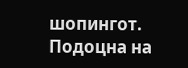шопингот. Подоцна на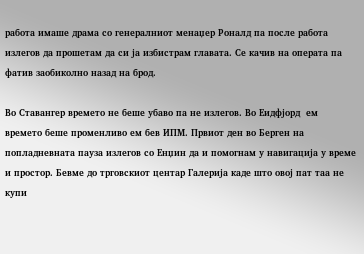работа имаше драма со генералниот менаџер Роналд па после работа излегов да прошетам да си ја избистрам главата. Се качив на операта па фатив заобиколно назад на брод.

Во Ставангер времето не беше убаво па не излегов. Во Еидфјорд  ем времето беше променливо ем бев ИПМ. Првиот ден во Берген на попладневната пауза излегов со Енџин да и помогнам у навигација у време и простор. Бевме до трговскиот центар Галерија каде што овој пат таа не купи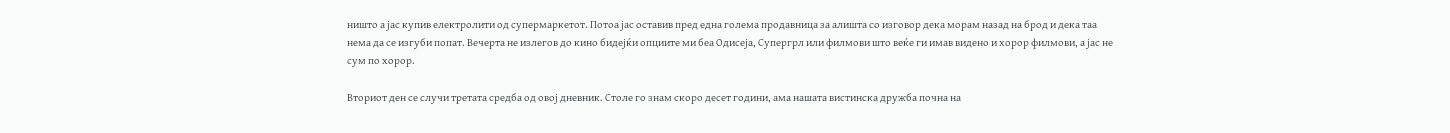ништо а јас купив електролити од супермаркетот. Потоа јас оставив пред една голема продавница за алишта со изговор дека морам назад на брод и дека таа нема да се изгуби попат. Вечерта не излегов до кино бидејќи опциите ми беа Одисеја, Супергрл или филмови што веќе ги имав видено и хорор филмови, а јас не сум по хорор.

Вториот ден се случи третата средба од овој дневник. Столе го знам скоро десет години, ама нашата вистинска дружба почна на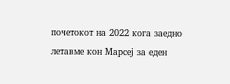почетокот на 2022 кога заедно летавме кон Марсеј за еден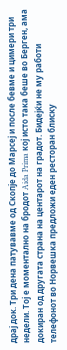драј док. Три дена патувавме од Скопје до Марсеј и после бевме и цимери три недели. Тој е моментално на бродот Aida Prima кој исто така беше во Берген, ама докиран од другата страна на центарот на градот. Бидејќи не му работи телефонот во Норвешка предложи еден ресторан блиску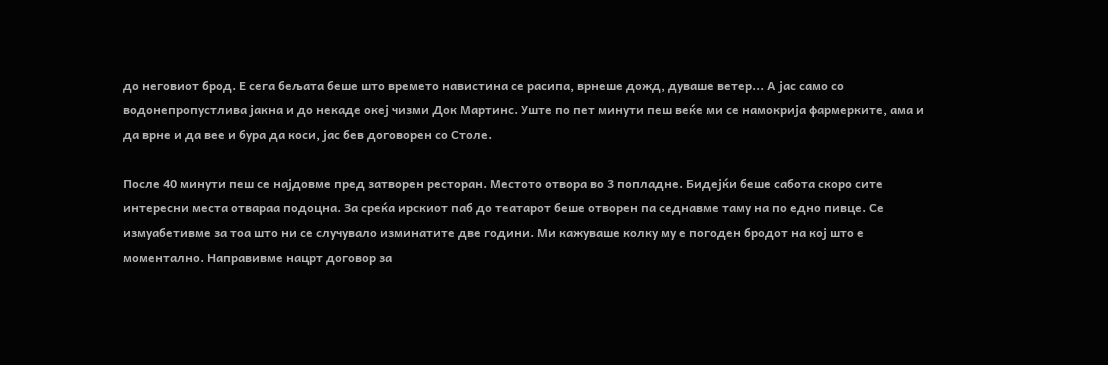до неговиот брод. Е сега бељата беше што времето навистина се расипа, врнеше дожд, дуваше ветер... А јас само со водонепропустлива јакна и до некаде океј чизми Док Мартинс. Уште по пет минути пеш веќе ми се намокрија фармерките, ама и да врне и да вее и бура да коси, јас бев договорен со Столе.

После 40 минути пеш се најдовме пред затворен ресторан. Местото отвора во 3 попладне. Бидејќи беше сабота скоро сите интересни места отвараа подоцна. За среќа ирскиот паб до театарот беше отворен па седнавме таму на по едно пивце. Се измуабетивме за тоа што ни се случувало изминатите две години. Ми кажуваше колку му е погоден бродот на кој што е моментално. Направивме нацрт договор за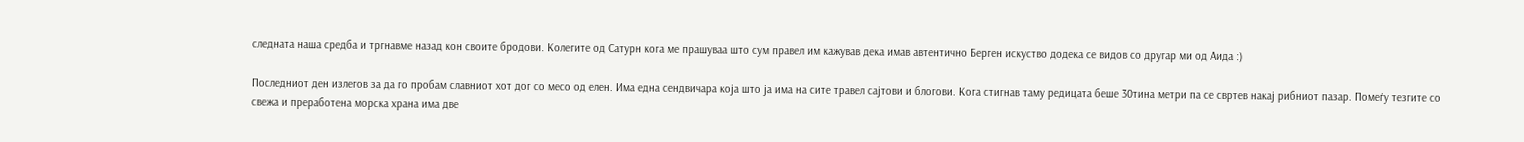следната наша средба и тргнавме назад кон своите бродови. Колегите од Сатурн кога ме прашуваа што сум правел им кажував дека имав автентично Берген искуство додека се видов со другар ми од Аида :)

Последниот ден излегов за да го пробам славниот хот дог со месо од елен. Има една сендвичара која што ја има на сите травел сајтови и блогови. Кога стигнав таму редицата беше 30тина метри па се свртев накај рибниот пазар. Помеѓу тезгите со свежа и преработена морска храна има две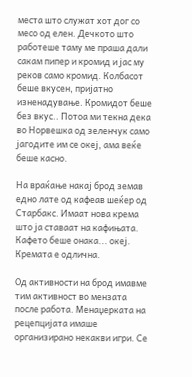места што служат хот дог со месо од елен. Дечкото што работеше таму ме праша дали сакам пипер и кромид и јас му реков само кромид. Колбасот беше вкусен, пријатно изненадување. Кромидот беше без вкус.. Потоа ми текна дека во Норвешка од зеленчук само јагодите им се океј, ама веќе беше касно.

На враќање накај брод земав едно лате од кафеав шеќер од Старбакс. Имаат нова крема што ја ставаат на кафињата. Кафето беше онака... океј. Кремата е одлична.

Од активности на брод имавме тим активност во мензата после работа. Менаџерката на рецепцијата имаше организирано некакви игри. Се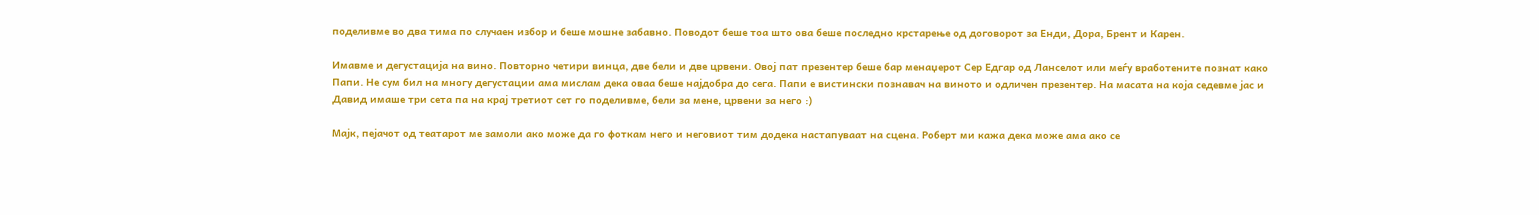поделивме во два тима по случаен избор и беше мошне забавно. Поводот беше тоа што ова беше последно крстарење од договорот за Енди, Дора, Брент и Карен.

Имавме и дегустација на вино. Повторно четири винца, две бели и две црвени. Овој пат презентер беше бар менаџерот Сер Едгар од Ланселот или меѓу вработените познат како Папи. Не сум бил на многу дегустации ама мислам дека оваа беше најдобра до сега. Папи е вистински познавач на виното и одличен презентер. На масата на која седевме јас и Давид имаше три сета па на крај третиот сет го поделивме, бели за мене, црвени за него :)

Мајк, пејачот од театарот ме замоли ако може да го фоткам него и неговиот тим додека настапуваат на сцена. Роберт ми кажа дека може ама ако се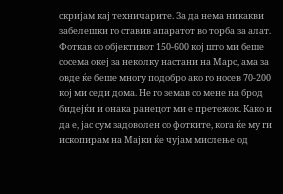скријам кај техничарите. За да нема никакви забелешки го ставив апаратот во торба за алат. Фоткав со објективот 150-600 кој што ми беше сосема океј за неколку настани на Марс, ама за овде ќе беше многу подобро ако го носев 70-200 кој ми седи дома. Не го земав со мене на брод бидејќи и онака ранецот ми е претежок. Како и да е, јас сум задоволен со фотките, кога ќе му ги ископирам на Мајки ќе чујам мислење од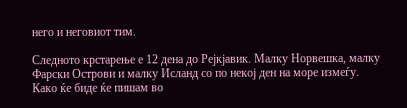него и неговиот тим.

Следното крстарење е 12 дена до Рејкјавик. Малку Норвешка, малку Фарски Острови и малку Исланд со по некој ден на море измеѓу. Како ќе биде ќе пишам во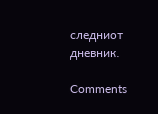следниот дневник.

Comments